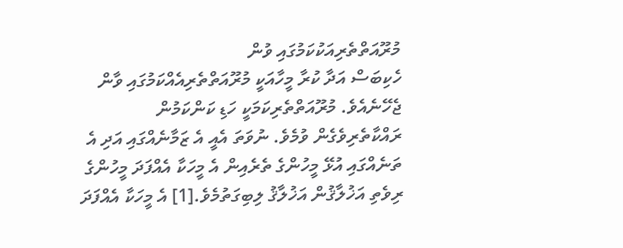މުރޫއަތްތެރިއަކުކަމުގައި ވުން
ހެކިބަސް އަދާ ކުރާ މީހާއަކީ މުރޫއަތްތެރިއެއްކަމުގައި ވާން ޖެހޭނެއެވެ. މުރޫއަތްތެރިކަމަކީ ހަޑި ކަންކަމުން ރައްކާތެރިވެގެން ވުމެވެ. ނުވަތަ އެއީ އެ ޒަމާނެއްގައި އަދި އެ ތަނެއްގައި އުޅޭ މީހުންގެ ތެރެއިން އެ މީހަކާ އެއްފަދަ މީހުންގެ ރިވެތި އަޚުލާޤުން އަޚުލާޤު ލިބިގަތުމެވެ.[1] އެ މީހަކާ އެއްފަދަ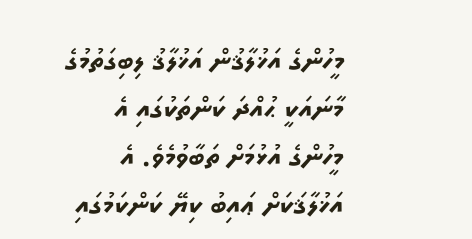މީހުންގެ އަޚުލާޤުން އަޚުލާޤު ލިބިގަތުމުގެ މާނައަކީ ޙުއްދަ ކަންތަކުގައި އެ މީހުންގެ އުޅުމަށް ތަބާވުމެވެ. އެ އަޚުލާޤަކަށް ޢައިބު ކިޔޭ ކަންކަމުގައި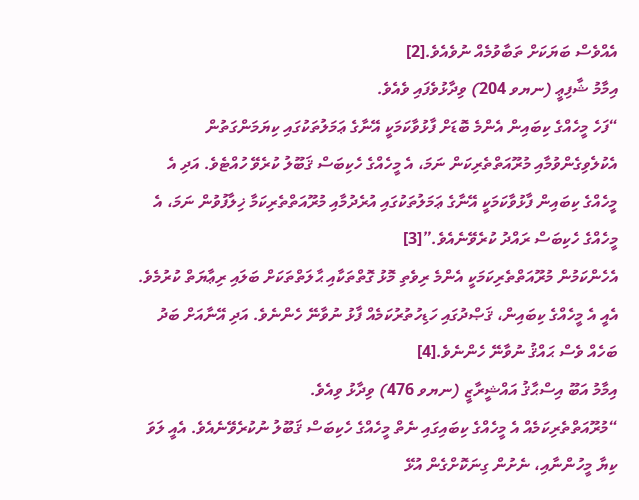އެއްވެސް ބަޔަކަށް ތަބާވުމެއް ނުވެއެވެ.[2]
އިމާމު ޝާފިޢީ (ނޔވ 204) ވިދާޅުވެފައި ވެއެވެ.
“ފަހެ މީހެއްގެ ކިބައިން އެންމެ ބޮޑަށް ފާޅުވާކަމަކީ އޭނާގެ ޢަމަލުތަކުގައި ކިޔަމަންގަތުން އެކުލެވިގެންވުމާއި މުރޫއަތްތެރިކަން ނަމަ، އެ މީހެއްގެ ހެކިބަސް ޤަބޫލު ކުރެވޭ ހުއްޓެވެ. އަދި އެ މީހެއްގެ ކިބައިން ފާޅުވާކަމަކީ އޭނާގެ ޢަމަލުތަކުގައި އުރެދުމާއި މުރޫއަތްތެރިކަމާ ޚިލާފުވުން ނަމަ، އެ މީހެއްގެ ހެކިބަސް ރައްދު ކުރެވޭނެއެވެ.”[3]
އެހެންކަމުން މުރޫއަތްތެރިކަމަކީ އެންމެ ރިވެތި މޮޅު ގޮތްތަކާއި ޙާލަތްތަކަށް ބަލައި ރިޢާޔަތް ކުރުމެވެ. އެއީ އެ މީހެއްގެ ކިބައިން، ޤަޞްދުގައި ހަޑިހުތުރުކަމެއް ފާޅު ނުވާނޭ ހެންނެވެ. އަދި އޭނާއަށް ބަދު ބަހެއް ވެސް ޙައްޤު ނުވާނޭ ހެންނެވެ.[4]
އިމާމު އަބޫ އިސްޙާޤު އައްޝީރާޒީ (ނޔވ 476) ވިދާޅު ވިއެވެ.
“މުރޫއަތްތެރިކަމެއް އެ މީހެއްގެ ކިބައިގައި ނެތް މީހެއްގެ ހެކިބަސް ޤަބޫލު ނުކުރެވޭނެއެވެ. އެއީ ލަވަ ކިޔާ މީހުންނާއި، ނެށުން ގިނަކޮށްގެން އުޅޭ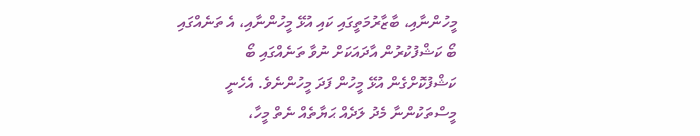މީހުންނާއި، ބާޒާރުމަތީގައި ކައި އުޅޭ މީހުންނާއި، އެ ތަނެއްގައި ބޯ ކަޝްފުކުރުން އާދައަކަށް ނުވާ ތަނެއްގައި ބޯ ކަޝްފުކޮށްގެން އުޅޭ މީހުން ފަދަ މީހުންނެވެ. އެހެނީ މީސްތަކުންނާ މެދު ލަދެއް ޙަޔާތެއް ނެތް މީހާ،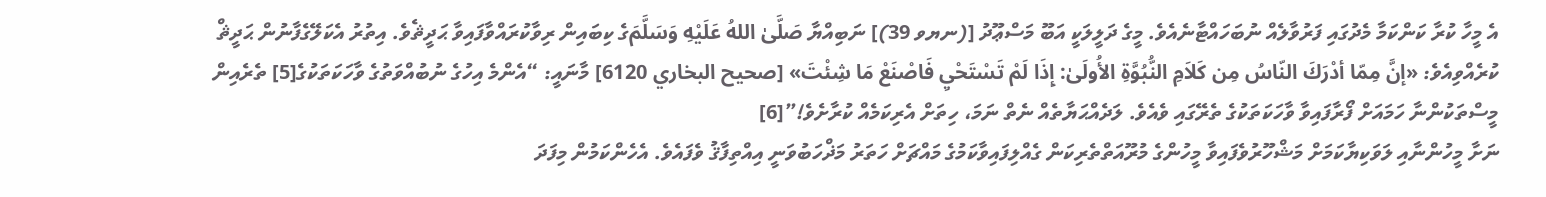އެ މީހާ ކުރާ ކަންކަމާ މެދުގައި ފަރުވާލެއް ނުބަހައްޓާނެއެވެ. މީގެ ދަލީލަކީ އަބޫ މަސްޢޫދު [(ނޔވ 39)] ނަބިއްޔާ صَلَّىٰ اللهُ عَلَيْهِ وَسَلَّمَގެ ކިބައިން ރިވާކުރައްވާފައިވާ ޙަދީޘެވެ. އިތުރު އެކަލޭގެފާނުން ޙަދީޘް ކުރެއްވިއެވެ: «إنَّ مِمّا أدْرَكَ النّاسُ مِن كَلاَمِ النُّبُوَّةِ الأُولَىٰ: إِذَا لَمْ تَسْتَحْيِ فَاصْنَعْ مَا شِئْتَ» [صحيح البخاري 6120] މާނައީ: “އެންމެ އިހުގެ ނުބުއްވަތުގެ ވާހަކަތަކުގެ[5] ތެރެއިން މީސްތަކުންނާ ހަމައަށް ފޯރާފައިވާ ވާހަކަތަކުގެ ތެރޭގައި ވެއެވެ. ލަދެއްޙަޔާތެއް ނެތް ނަމަ، ހިތަށް އެރިކަމެއް ކުރާށެވެ!”[6]
ނަށާ މީހުންނާއި ލަވަކިޔާކަމަށް މަޝްހޫރުވެފައިވާ މީހުންގެ މުރޫއަތްތެރިކަން ގެއްލިފައިވާކަމުގެ މައްޗަށް ހަތަރު މަޛްހަބުވަނީ އިއްތިފާޤު ވެފައެވެ. އެހެންކަމުން މިފަދަ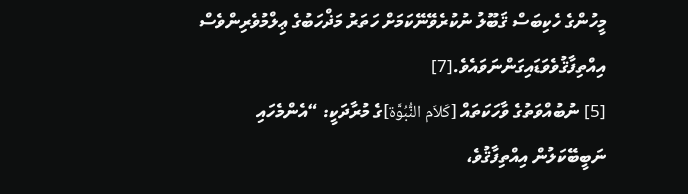މީހުންގެ ހެކިބަސް ޤަބޫލު ނުކުރެވޭނޭކަމަށް ހަތަރު މަޛްހަބުގެ ޢިލްމުވެރިންވެސް އިއްތިފާޤުވެވަޑައިގަންނަވައެވެ.[7]
[5] ނުބުއްވަތުގެ ވާހަކަތައް [كَلاَم النُّبُوَّة]ގެ މުރާދަކީ: “އެންމެހައި ނަބީބޭކަލުން އިއްތިފާޤުވެ،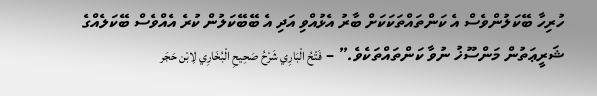ހުރިހާ ބޭކަލުންވެސް އެ ކަންތައްތަކަކަށް ބާރު އެޅުއްވި އަދި އެ ބޭބޭކަލުން ކުރެ އެއްވެސް ބޭކަލެއްގެ ޝަރީޢަތުން މަންސޫޚު ނުވާ ކަންތައްތަކެވެ.” – فَتْحُ الْبَارِي شَرْحُ صَحِيحِ الْبُخَارِي لِابْن حَجَر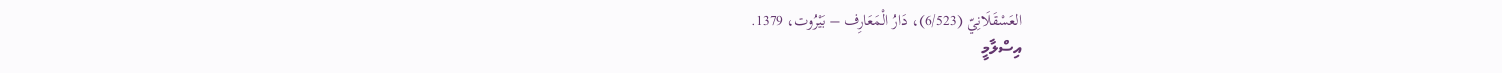العَسْقَلَانِيّ (6/523)، دَارُ الْمَعَارِف – بَيْرُوت، 1379.
އިސްލާމީ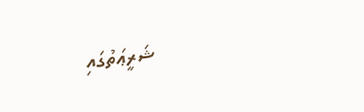ޝަރީޢަތުގައި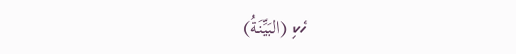ހެކި (البَيِّنَةُ)